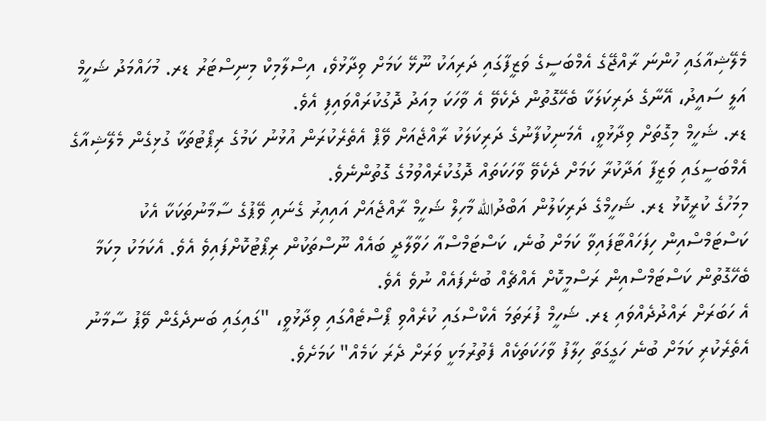މެލޭޝިއާގައި ހުންނަ ރާއްޖޭގެ އެމްބަސީގެ ވަޒީފާގައި ދަރިއަކު ނޫޅޭ ކަމަށް ވިދާޅުވެ، އިސްލާމިކް މިނިސްޓަރު ޑރ. މުހައްމަދު ޝަހީމް އަލީ ސައީދު، އޭނާގެ ދަރިކަލަކާ ބެހޭގޮތުން ދެކެވޭ އެ ވާހަކަ މިއަދު ދޮގުކުރައްވައިފި އެވެ.
ޑރ. ޝަހީމް މިގޮތަށް ވިދާޅުވީ، އެމަނިކުފާނުގެ ދަރިކަލަކު ރާއްޖެއަށް ވޭޕް އެތެރެކުރަން އުޅުނު ކަމުގެ ރިޕޯޓުތަކާ ގުޅިގެން މެލޭޝިއާގެ އެމްބަސީގައި ވަޒީފާ އަދާކުރާ ކަމަށް ދެކެވޭ ވާހަކަތައް ދޮގުކުރެއްވުމުގެ ގޮތުންނެވެ.
މިމަހުގެ ކުރީކޮޅު ޑރ. ޝަހީމްގެ ދަރިކަލުން އަބްދުالله މާހިލް ޝަހީމް ރާއްޖެއަށް އައިއިރު ގެނައި ވޭޕުގެ ސާމާނުތަކަކާ އެކު ކަސްޓަމްސްއިން ހިފަހައްޓާފައިވާ ކަމަށް ބުނެ، ކަސްޓަމްސްއާ ހަވާލާދީ ބައެއް ނޫސްތަކުން ރިޕޯޓުކޮށްފައިވެ އެވެ. އެކަމަކު މިކަމާ ބެހޭގޮތުން ކަސްޓަމްސްއިން ރަސްމީކޮށް އެއްޗެއް ބުނެފައެއް ނުވެ އެވެ.
އެ ހަބަރަށް ރައްދުދެއްވައި ޑރ. ޝަހީމް ފުރަތަމަ އެކްސްގައި ކުރެއްވި ޕޯސްޓެއްގައި ވިދާޅުވީ، "ގައިގައި ބަނދެގެން ވޭޕު ސާމާނު އެތެރެކުރި ކަމަށް ބުނެ ހަގީގަތާ ހިލާފު ވާހަކަތަކެއް ފެތުރުމަކީ ވަރަށް ދެރަ ކަމެއް" ކަމަށެވެ.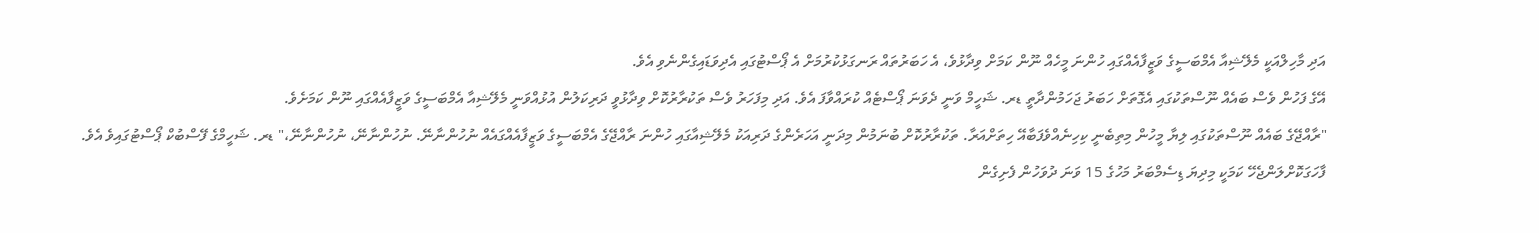އަދި މާހިލްއަކީ މެލޭޝިއާ އެމްބަސީގެ ވަޒީފާއެއްގައި ހުންނަ މީހެއް ނޫން ކަމަށް ވިދާޅުވެ، އެ ހަބަރުތައް ރަނގަޅުކުރުމަށް އެ ޕޯސްޓުގައި އެދިވަޑައިގެންނެވި އެވެ.
އޭގެ ފަހުން ވެސް ބައެއް ނޫސްތަކުގައި އެގޮތަށް ހަބަރު ޖަހަމުންދާތީ ޑރ. ޝަހީމް ވަނީ ދެވަނަ ޕޯސްޓެއް ކުރައްވާފަ އެވެ. އަދި މިފަހަރު ވެސް ތަކުރާރުކޮށް ވިދާޅުވީ ދަރިކަލުން އުޅުއްވަނީ މެލޭޝިއާ އެމްބަސީގެ ވަޒީފާއެއްގައި ނޫން ކަމަށެވެ.
"ރާއްޖޭގެ ބައެއް ނޫސްތަކުގައި ލިޔާ މީހުން މިތިބެނީ ކިހިނެއްވެފަބާއޭ ހިތަށްއަރާ. ތަކުރާރުކޮށް ބުނަމުން މިދަނީ އަހަރެންގެ ދަރިއަކު މެލޭޝިއާގައި ހުންނަ ރާއްޖޭގެ އެމްބަސީގެ ވަޒީފާއެއްގައެއް ނުހުންނާނޭ. ނުހުންނާނޭ، ނުހުންނާނޭ،" ޑރ. ޝަހީމްގެ ފޭސްބުކް ޕޯސްޓުގައިވެ އެވެ.
ފާހަގަކޮށްލަންޖެހޭ ކަމަކީ މިދިޔަ ޑިސެމްބަރު މަހުގެ 15 ވަނަ ދުވަހުން ފެށިގެން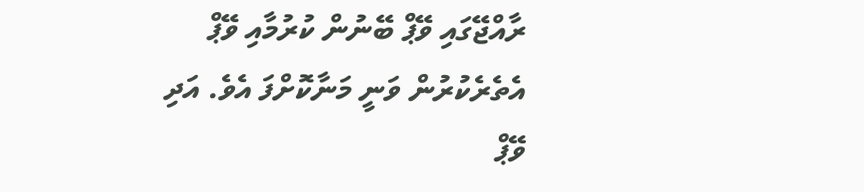ރާއްޖޭގައި ވޭޕް ބޭނުން ކުރުމާއި ވޭޕް އެތެރެކުރުން ވަނީ މަނާކޮށްފަ އެވެ. އަދި ވޭޕް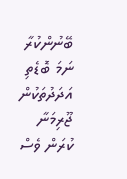ބޭނުންކުރާ ނަމަ ބޮޑެތި އަދަދުތަކުން ޖޫރިމަނާ ކުރަން ވެސް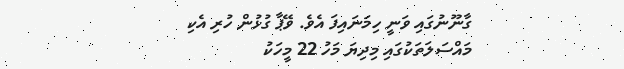ގާނޫނުގައި ވަނީ ހިމަނައިފަ އެވެ. ވޭޕާ ގުޅުން ހުރި އެކި މައްސަލަތަކުގައި މިދިޔަ މަހު 22 މީހަކު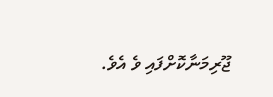ޖޫރިމަނާކޮށްފައި ވެ އެވެ.